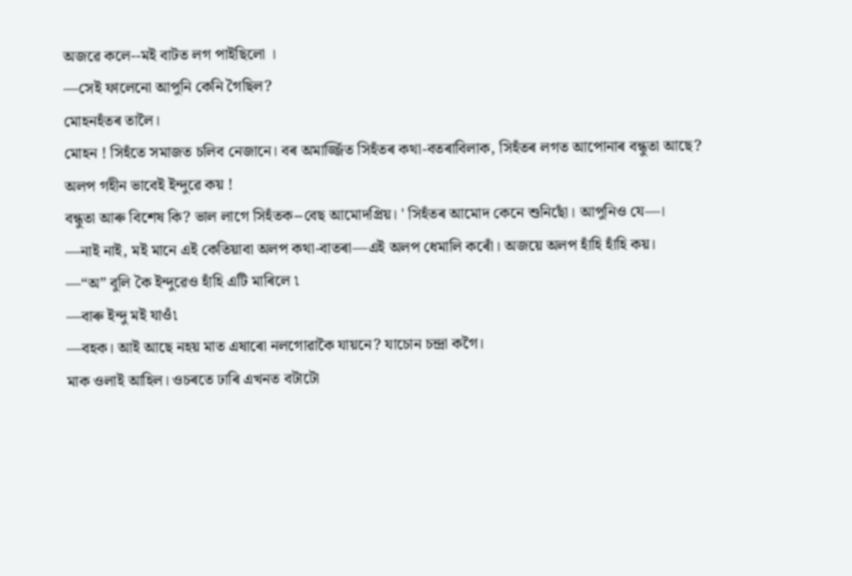অজৱে কলে--মই বাটত লগ পাইছিলো ।
—সেই ফালেনো আপুনি কেনি গৈছিল?
মোহনহঁতৰ তালৈ।
মোহন ! সিহঁতে সমাজত চলিব নেজানে। বৰ অমাৰ্জ্জিত সিহঁতৰ কথা-বতৰাবিলাক, সিহঁতৰ লগত আপোনাৰ বন্ধুতা আছে? অলপ গহীন ভাবেই ইন্দুৱে কয় !
বন্ধুতা আৰু বিশেষ কি? ভাল লাগে সিহঁতক--বেছ আমোদপ্ৰিয়। ' সিহঁতৰ আমোদ কেনে শুনিছোঁ। আপুনিও যে—।
—নাই নাই, মই মানে এই কেতিয়াবা অলপ কথা-বাতৰা—এই অলপ ধেমালি কৰোঁ। অজয়ে অলপ হাঁহি হাঁহি কয়।
—“অ” বুলি কৈ ইন্দুৱেও হাঁহি এটি মাৰিলে ৷
—বাৰু ইন্দু মই যাওঁ৷
—বহক। আই আছে নহয় মাত এষাৰো নলগোৱাকৈ যায়নে? যাচোন চন্দ্রা কগৈ।
মাক ওলাই আহিল। ওচৰতে ঢাৰি এখনত বটাটো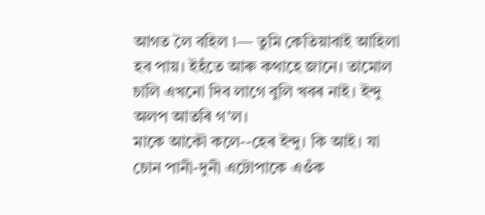আগত লৈ বহিল ৷— তুমি কেতিয়াবাই আহিলা হব পায়। ইহঁতে আৰু কথাহে জানে। তামোল চালি এখনো দিব লাগে বুলি খবৰ নাই। ইন্দু অলপ আতৰি গ’ল।
মাকে আকৌ কলে--হেৰ ইন্দু। কি আই। যা চোন পানী-দুনী এটোপাকে এওঁক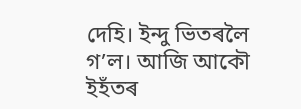দেহি। ইন্দু ভিতৰলৈ গ’ল। আজি আকৌ ইহঁতৰ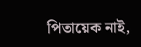পিতায়েক নাই,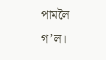পামলৈ গ’ল।